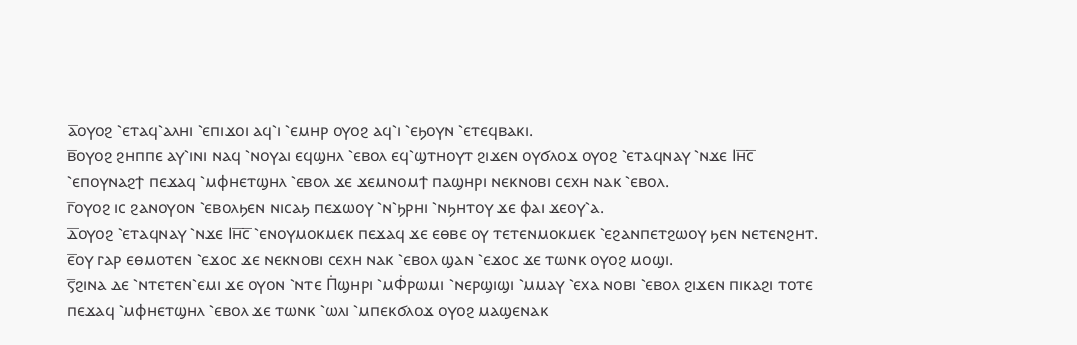ⲁ̅ⲟⲩⲟϩ ⳿ⲉⲧⲁϥ⳿ⲁⲗⲏⲓ ⳿ⲉⲡⲓϫⲟⲓ ⲁϥ⳿ⲓ ⳿ⲉⲙⲏⲣ ⲟⲩⲟϩ ⲁϥ⳿ⲓ ⳿ⲉϧⲟⲩⲛ ⳿ⲉⲧⲉϥⲃⲁⲕⲓ.
ⲃ̅ⲟⲩⲟϩ ϩⲏⲡⲡⲉ ⲁⲩ⳿ⲓⲛⲓ ⲛⲁϥ ⳿ⲛⲟⲩⲁⲓ ⲉϥϣⲏⲗ ⳿ⲉⲃⲟⲗ ⲉϥ⳿ϣⲧⲏⲟⲩⲧ ϩⲓϫⲉⲛ ⲟⲩϭⲗⲟϫ ⲟⲩⲟϩ ⳿ⲉⲧⲁϥⲛⲁⲩ ⳿ⲛϫⲉ Ⲓⲏ̅ⲥ̅ ⳿ⲉⲡⲟⲩⲛⲁϩϯ ⲡⲉϫⲁϥ ⳿ⲙⲫⲏⲉⲧϣⲏⲗ ⳿ⲉⲃⲟⲗ ϫⲉ ϫⲉⲙⲛⲟⲙϯ ⲡⲁϣⲏⲣⲓ ⲛⲉⲕⲛⲟⲃⲓ ⲥⲉⲭⲏ ⲛⲁⲕ ⳿ⲉⲃⲟⲗ.
ⲅ̅ⲟⲩⲟϩ ⲓⲥ ϩⲁⲛⲟⲩⲟⲛ ⳿ⲉⲃⲟⲗϧⲉⲛ ⲛⲓⲥⲁϧ ⲡⲉϫⲱⲟⲩ ⳿ⲛ⳿ϧⲣⲏⲓ ⳿ⲛϧⲏⲧⲟⲩ ϫⲉ ⲫⲁⲓ ϫⲉⲟⲩ⳿ⲁ.
ⲇ̅ⲟⲩⲟϩ ⳿ⲉⲧⲁϥⲛⲁⲩ ⳿ⲛϫⲉ Ⲓⲏ̅ⲥ̅ ⳿ⲉⲛⲟⲩⲙⲟⲕⲙⲉⲕ ⲡⲉϫⲁϥ ϫⲉ ⲉⲑⲃⲉ ⲟⲩ ⲧⲉⲧⲉⲛⲙⲟⲕⲙⲉⲕ ⳿ⲉϩⲁⲛⲡⲉⲧϩⲱⲟⲩ ϧⲉⲛ ⲛⲉⲧⲉⲛϩⲏⲧ.
ⲉ̅ⲟⲩ ⲅⲁⲣ ⲉⲑⲙⲟⲧⲉⲛ ⳿ⲉϫⲟⲥ ϫⲉ ⲛⲉⲕⲛⲟⲃⲓ ⲥⲉⲭⲏ ⲛⲁⲕ ⳿ⲉⲃⲟⲗ ϣⲁⲛ ⳿ⲉϫⲟⲥ ϫⲉ ⲧⲱⲛⲕ ⲟⲩⲟϩ ⲙⲟϣⲓ.
ⲋ̅ϩⲓⲛⲁ ⲇⲉ ⳿ⲛⲧⲉⲧⲉⲛ⳿ⲉⲙⲓ ϫⲉ ⲟⲩⲟⲛ ⳿ⲛⲧⲉ Ⲡ̇ϣⲏⲣⲓ ⳿ⲙⲪ̇ⲣⲱⲙⲓ ⳿ⲛⲉⲣϣⲓϣⲓ ⳿ⲙⲙⲁⲩ ⳿ⲉⲭⲁ ⲛⲟⲃⲓ ⳿ⲉⲃⲟⲗ ϩⲓϫⲉⲛ ⲡⲓⲕⲁϩⲓ ⲧⲟⲧⲉ ⲡⲉϫⲁϥ ⳿ⲙⲫⲏⲉⲧϣⲏⲗ ⳿ⲉⲃⲟⲗ ϫⲉ ⲧⲱⲛⲕ ⳿ⲱⲗⲓ ⳿ⲙⲡⲉⲕϭⲗⲟϫ ⲟⲩⲟϩ ⲙⲁϣⲉⲛⲁⲕ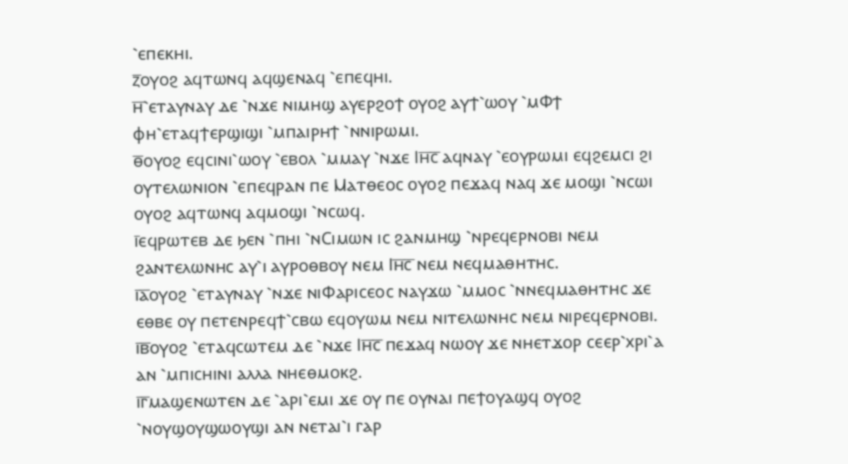⳿ⲉⲡⲉⲕⲏⲓ.
ⲍ̅ⲟⲩⲟϩ ⲁϥⲧⲱⲛϥ ⲁϥϣⲉⲛⲁϥ ⳿ⲉⲡⲉϥⲏⲓ.
ⲏ̅⳿ⲉⲧⲁⲩⲛⲁⲩ ⲇⲉ ⳿ⲛϫⲉ ⲛⲓⲙⲏϣ ⲁⲩⲉⲣϩⲟϯ ⲟⲩⲟϩ ⲁⲩϯ⳿ⲱⲟⲩ ⳿ⲙⲪϯ ⲫⲏ⳿ⲉⲧⲁϥϯⲉⲣϣⲓϣⲓ ⳿ⲙⲡⲁⲓⲣⲏϯ ⳿ⲛⲛⲓⲣⲱⲙⲓ.
ⲑ̅ⲟⲩⲟϩ ⲉϥⲥⲓⲛⲓ⳿ⲱⲟⲩ ⳿ⲉⲃⲟⲗ ⳿ⲙⲙⲁⲩ ⳿ⲛϫⲉ Ⲓⲏ̅ⲥ̅ ⲁϥⲛⲁⲩ ⳿ⲉⲟⲩⲣⲱⲙⲓ ⲉϥϩⲉⲙⲥⲓ ϩⲓ ⲟⲩⲧⲉⲗⲱⲛⲓⲟⲛ ⳿ⲉⲡⲉϥⲣⲁⲛ ⲡⲉ Ⲙⲁⲧⲑⲉⲟⲥ ⲟⲩⲟϩ ⲡⲉϫⲁϥ ⲛⲁϥ ϫⲉ ⲙⲟϣⲓ ⳿ⲛⲥⲱⲓ ⲟⲩⲟϩ ⲁϥⲧⲱⲛϥ ⲁϥⲙⲟϣⲓ ⳿ⲛⲥⲱϥ.
ⲓ̅ⲉϥⲣⲱⲧⲉⲃ ⲇⲉ ϧⲉⲛ ⳿ⲡⲏⲓ ⳿ⲛⲤⲓⲙⲱⲛ ⲓⲥ ϩⲁⲛⲙⲏϣ ⳿ⲛⲣⲉϥⲉⲣⲛⲟⲃⲓ ⲛⲉⲙ ϩⲁⲛⲧⲉⲗⲱⲛⲏⲥ ⲁⲩ⳿ⲓ ⲁⲩⲣⲟⲑⲃⲟⲩ ⲛⲉⲙ Ⲓⲏ̅ⲥ̅ ⲛⲉⲙ ⲛⲉϥⲙⲁⲑⲏⲧⲏⲥ.
ⲓ̅ⲁ̅ⲟⲩⲟϩ ⳿ⲉⲧⲁⲩⲛⲁⲩ ⳿ⲛϫⲉ ⲛⲓⲪⲁⲣⲓⲥⲉⲟⲥ ⲛⲁⲩϫⲱ ⳿ⲙⲙⲟⲥ ⳿ⲛⲛⲉϥⲙⲁⲑⲏⲧⲏⲥ ϫⲉ ⲉⲑⲃⲉ ⲟⲩ ⲡⲉⲧⲉⲛⲣⲉϥϯ⳿ⲥⲃⲱ ⲉϥⲟⲩⲱⲙ ⲛⲉⲙ ⲛⲓⲧⲉⲗⲱⲛⲏⲥ ⲛⲉⲙ ⲛⲓⲣⲉϥⲉⲣⲛⲟⲃⲓ.
ⲓ̅ⲃ̅ⲟⲩⲟϩ ⳿ⲉⲧⲁϥⲥⲱⲧⲉⲙ ⲇⲉ ⳿ⲛϫⲉ Ⲓⲏ̅ⲥ̅ ⲡⲉϫⲁϥ ⲛⲱⲟⲩ ϫⲉ ⲛⲏⲉⲧϫⲟⲣ ⲥⲉⲉⲣ⳿ⲭⲣⲓ⳿ⲁ ⲁⲛ ⳿ⲙⲡⲓⲥⲏⲓⲛⲓ ⲁⲗⲗⲁ ⲛⲏⲉⲑⲙⲟⲕϩ.
ⲓ̅ⲅ̅ⲙⲁϣⲉⲛⲱⲧⲉⲛ ⲇⲉ ⳿ⲁⲣⲓ⳿ⲉⲙⲓ ϫⲉ ⲟⲩ ⲡⲉ ⲟⲩⲛⲁⲓ ⲡⲉϯⲟⲩⲁϣϥ ⲟⲩⲟϩ ⳿ⲛⲟⲩϣⲟⲩϣⲱⲟⲩϣⲓ ⲁⲛ ⲛⲉⲧⲁⲓ⳿ⲓ ⲅⲁⲣ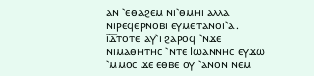ⲁⲛ ⳿ⲉⲑⲁϩⲉⲙ ⲛⲓ⳿ⲑⲙⲏⲓ ⲁⲗⲗⲁ ⲛⲓⲣⲉϥⲉⲣⲛⲟⲃⲓ ⲉⲩⲙⲉⲧⲁⲛⲟⲓ⳿ⲁ.
ⲓ̅ⲇ̅ⲧⲟⲧⲉ ⲁⲩ⳿ⲓ ϩⲁⲣⲟϥ ⳿ⲛϫⲉ ⲛⲓⲙⲁⲑⲏⲧⲏⲥ ⳿ⲛⲧⲉ Ⲓⲱⲁⲛⲛⲏⲥ ⲉⲩϫⲱ ⳿ⲙⲙⲟⲥ ϫⲉ ⲉⲑⲃⲉ ⲟⲩ ⳿ⲁⲛⲟⲛ ⲛⲉⲙ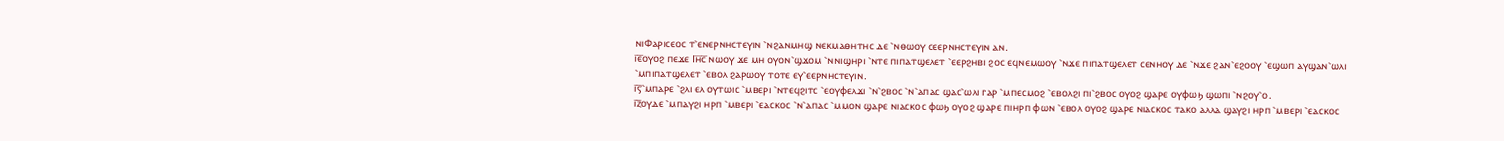ⲛⲓⲪⲁⲣⲓⲥⲉⲟⲥ ⲧ⳿ⲉⲛⲉⲣⲛⲏⲥⲧⲉⲩⲓⲛ ⳿ⲛϩⲁⲛⲙⲏϣ ⲛⲉⲕⲙⲁⲑⲏⲧⲏⲥ ⲇⲉ ⳿ⲛⲑⲱⲟⲩ ⲥⲉⲉⲣⲛⲏⲥⲧⲉⲩⲓⲛ ⲁⲛ.
ⲓ̅ⲉ̅ⲟⲩⲟϩ ⲡⲉϫⲉ Ⲓⲏ̅ⲥ̅ ⲛⲱⲟⲩ ϫⲉ ⲙⲏ ⲟⲩⲟⲛ⳿ϣϫⲟⲙ ⳿ⲛⲛⲓϣⲏⲣⲓ ⳿ⲛⲧⲉ ⲡⲓⲡⲁⲧϣⲉⲗⲉⲧ ⳿ⲉⲉⲣϩⲏⲃⲓ ϩⲟⲥ ⲉϥⲛⲉⲙⲱⲟⲩ ⳿ⲛϫⲉ ⲡⲓⲡⲁⲧϣⲉⲗⲉⲧ ⲥⲉⲛⲏⲟⲩ ⲇⲉ ⳿ⲛϫⲉ ϩⲁⲛ⳿ⲉϩⲟⲟⲩ ⳿ⲉϣⲱⲡ ⲁⲩϣⲁⲛ⳿ⲱⲗⲓ ⳿ⲙⲡⲓⲡⲁⲧϣⲉⲗⲉⲧ ⳿ⲉⲃⲟⲗ ϩⲁⲣⲱⲟⲩ ⲧⲟⲧⲉ ⲉⲩ⳿ⲉⲉⲣⲛⲏⲥⲧⲉⲩⲓⲛ.
ⲓ̅ⲋ̅⳿ⲙⲡⲁⲣⲉ ⳿ϩⲗⲓ ⲉⲗ ⲟⲩⲧⲱⲓⲥ ⳿ⲙⲃⲉⲣⲓ ⳿ⲛⲧⲉϥϩⲓⲧⲥ ⳿ⲉⲟⲩⲫⲉⲗϫⲓ ⳿ⲛ⳿ϩⲃⲟⲥ ⳿ⲛ⳿ⲁⲡⲁⲥ ϣⲁⲥ⳿ⲱⲗⲓ ⲅⲁⲣ ⳿ⲙⲡⲉⲥⲙⲟϩ ⳿ⲉⲃⲟⲗϩⲓ ⲡⲓ⳿ϩⲃⲟⲥ ⲟⲩⲟϩ ϣⲁⲣⲉ ⲟⲩⲫⲱϧ ϣⲱⲡⲓ ⳿ⲛϩⲟⲩ⳿ⲟ.
ⲓ̅ⲍ̅ⲟⲩⲇⲉ ⳿ⲙⲡⲁⲩϩⲓ ⲏⲣⲡ ⳿ⲙⲃⲉⲣⲓ ⳿ⲉⲁⲥⲕⲟⲥ ⳿ⲛ⳿ⲁⲡⲁⲥ ⳿ⲙⲙⲟⲛ ϣⲁⲣⲉ ⲛⲓⲁⲥⲕⲟⲥ ⲫⲱϧ ⲟⲩⲟϩ ϣⲁⲣⲉ ⲡⲓⲏⲣⲡ ⲫⲱⲛ ⳿ⲉⲃⲟⲗ ⲟⲩⲟϩ ϣⲁⲣⲉ ⲛⲓⲁⲥⲕⲟⲥ ⲧⲁⲕⲟ ⲁⲗⲗⲁ ϣⲁⲩϩⲓ ⲏⲣⲡ ⳿ⲙⲃⲉⲣⲓ ⳿ⲉⲁⲥⲕⲟⲥ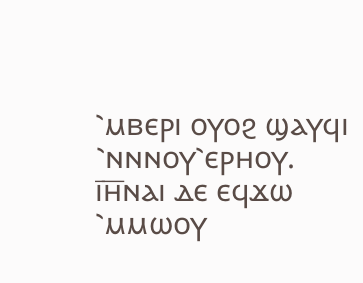⳿ⲙⲃⲉⲣⲓ ⲟⲩⲟϩ ϣⲁⲩϥⲓ ⳿ⲛⲛⲛⲟⲩ⳿ⲉⲣⲏⲟⲩ.
ⲓ̅ⲏ̅ⲛⲁⲓ ⲇⲉ ⲉϥϫⲱ ⳿ⲙⲙⲱⲟⲩ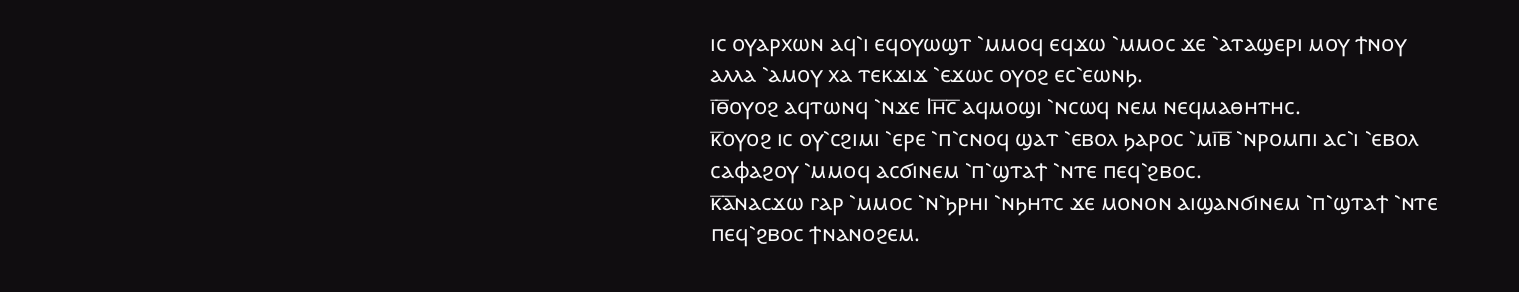ⲓⲥ ⲟⲩⲁⲣⲭⲱⲛ ⲁϥ⳿ⲓ ⲉϥⲟⲩⲱϣⲧ ⳿ⲙⲙⲟϥ ⲉϥϫⲱ ⳿ⲙⲙⲟⲥ ϫⲉ ⳿ⲁⲧⲁϣⲉⲣⲓ ⲙⲟⲩ ϯⲛⲟⲩ ⲁⲗⲗⲁ ⳿ⲁⲙⲟⲩ ⲭⲁ ⲧⲉⲕϫⲓϫ ⳿ⲉϫⲱⲥ ⲟⲩⲟϩ ⲉⲥ⳿ⲉⲱⲛϧ.
ⲓ̅ⲑ̅ⲟⲩⲟϩ ⲁϥⲧⲱⲛϥ ⳿ⲛϫⲉ Ⲓⲏ̅ⲥ̅ ⲁϥⲙⲟϣⲓ ⳿ⲛⲥⲱϥ ⲛⲉⲙ ⲛⲉϥⲙⲁⲑⲏⲧⲏⲥ.
ⲕ̅ⲟⲩⲟϩ ⲓⲥ ⲟⲩ⳿ⲥϩⲓⲙⲓ ⳿ⲉⲣⲉ ⳿ⲡ⳿ⲥⲛⲟϥ ϣⲁⲧ ⳿ⲉⲃⲟⲗ ϧⲁⲣⲟⲥ ⳿ⲙⲓ̅ⲃ̅ ⳿ⲛⲣⲟⲙⲡⲓ ⲁⲥ⳿ⲓ ⳿ⲉⲃⲟⲗ ⲥⲁⲫⲁϩⲟⲩ ⳿ⲙⲙⲟϥ ⲁⲥϭⲓⲛⲉⲙ ⳿ⲡ⳿ϣⲧⲁϯ ⳿ⲛⲧⲉ ⲡⲉϥ⳿ϩⲃⲟⲥ.
ⲕ̅ⲁ̅ⲛⲁⲥϫⲱ ⲅⲁⲣ ⳿ⲙⲙⲟⲥ ⳿ⲛ⳿ϧⲣⲏⲓ ⳿ⲛϧⲏⲧⲥ ϫⲉ ⲙⲟⲛⲟⲛ ⲁⲓϣⲁⲛϭⲓⲛⲉⲙ ⳿ⲡ⳿ϣⲧⲁϯ ⳿ⲛⲧⲉ ⲡⲉϥ⳿ϩⲃⲟⲥ ϯⲛⲁⲛⲟϩⲉⲙ.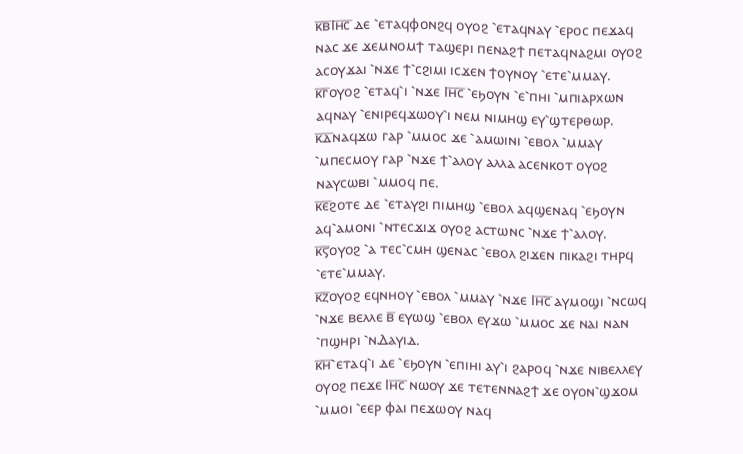ⲕ̅ⲃ̅Ⲓⲏ̅ⲥ̅ ⲇⲉ ⳿ⲉⲧⲁϥⲫⲟⲛϩϥ ⲟⲩⲟϩ ⳿ⲉⲧⲁϥⲛⲁⲩ ⳿ⲉⲣⲟⲥ ⲡⲉϫⲁϥ ⲛⲁⲥ ϫⲉ ϫⲉⲙⲛⲟⲙϯ ⲧⲁϣⲉⲣⲓ ⲡⲉⲛⲁϩϯ ⲡⲉⲧⲁϥⲛⲁϩⲙⲓ ⲟⲩⲟϩ ⲁⲥⲟⲩϫⲁⲓ ⳿ⲛϫⲉ ϯ⳿ⲥϩⲓⲙⲓ ⲓⲥϫⲉⲛ ϯⲟⲩⲛⲟⲩ ⳿ⲉⲧⲉ⳿ⲙⲙⲁⲩ.
ⲕ̅ⲅ̅ⲟⲩⲟϩ ⳿ⲉⲧⲁϥ⳿ⲓ ⳿ⲛϫⲉ Ⲓⲏ̅ⲥ̅ ⳿ⲉϧⲟⲩⲛ ⳿ⲉ⳿ⲡⲏⲓ ⳿ⲙⲡⲓⲁⲣⲭⲱⲛ ⲁϥⲛⲁⲩ ⳿ⲉⲛⲓⲣⲉϥϫⲱⲟⲩ⳿ⲓ ⲛⲉⲙ ⲛⲓⲙⲏϣ ⲉⲩ⳿ϣⲧⲉⲣⲑⲱⲣ.
ⲕ̅ⲇ̅ⲛⲁϥϫⲱ ⲅⲁⲣ ⳿ⲙⲙⲟⲥ ϫⲉ ⳿ⲁⲙⲱⲓⲛⲓ ⳿ⲉⲃⲟⲗ ⳿ⲙⲙⲁⲩ ⳿ⲙⲡⲉⲥⲙⲟⲩ ⲅⲁⲣ ⳿ⲛϫⲉ ϯ⳿ⲁⲗⲟⲩ ⲁⲗⲗⲁ ⲁⲥⲉⲛⲕⲟⲧ ⲟⲩⲟϩ ⲛⲁⲩⲥⲱⲃⲓ ⳿ⲙⲙⲟϥ ⲡⲉ.
ⲕ̅ⲉ̅ϩⲟⲧⲉ ⲇⲉ ⳿ⲉⲧⲁⲩϩⲓ ⲡⲓⲙⲏϣ ⳿ⲉⲃⲟⲗ ⲁϥϣⲉⲛⲁϥ ⳿ⲉϧⲟⲩⲛ ⲁϥ⳿ⲁⲙⲟⲛⲓ ⳿ⲛⲧⲉⲥϫⲓϫ ⲟⲩⲟϩ ⲁⲥⲧⲱⲛⲥ ⳿ⲛϫⲉ ϯ⳿ⲁⲗⲟⲩ.
ⲕ̅ⲋ̅ⲟⲩⲟϩ ⳿ⲁ ⲧⲉⲥ⳿ⲥⲙⲏ ϣⲉⲛⲁⲥ ⳿ⲉⲃⲟⲗ ϩⲓϫⲉⲛ ⲡⲓⲕⲁϩⲓ ⲧⲏⲣϥ ⳿ⲉⲧⲉ⳿ⲙⲙⲁⲩ.
ⲕ̅ⲍ̅ⲟⲩⲟϩ ⲉϥⲛⲏⲟⲩ ⳿ⲉⲃⲟⲗ ⳿ⲙⲙⲁⲩ ⳿ⲛϫⲉ Ⲓⲏ̅ⲥ̅ ⲁⲩⲙⲟϣⲓ ⳿ⲛⲥⲱϥ ⳿ⲛϫⲉ ⲃⲉⲗⲗⲉ ⲃ̅ ⲉⲩⲱϣ ⳿ⲉⲃⲟⲗ ⲉⲩϫⲱ ⳿ⲙⲙⲟⲥ ϫⲉ ⲛⲁⲓ ⲛⲁⲛ ⳿ⲡϣⲏⲣⲓ ⳿ⲛⲆⲁⲩⲓⲇ.
ⲕ̅ⲏ̅⳿ⲉⲧⲁϥ⳿ⲓ ⲇⲉ ⳿ⲉϧⲟⲩⲛ ⳿ⲉⲡⲓⲏⲓ ⲁⲩ⳿ⲓ ϩⲁⲣⲟϥ ⳿ⲛϫⲉ ⲛⲓⲃⲉⲗⲗⲉⲩ ⲟⲩⲟϩ ⲡⲉϫⲉ Ⲓⲏ̅ⲥ̅ ⲛⲱⲟⲩ ϫⲉ ⲧⲉⲧⲉⲛⲛⲁϩϯ ϫⲉ ⲟⲩⲟⲛ⳿ϣϫⲟⲙ ⳿ⲙⲙⲟⲓ ⳿ⲉⲉⲣ ⲫⲁⲓ ⲡⲉϫⲱⲟⲩ ⲛⲁϥ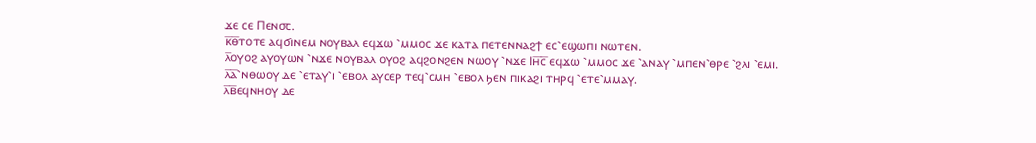ϫⲉ ⲥⲉ Ⲡⲉⲛ⳪.
ⲕ̅ⲑ̅ⲧⲟⲧⲉ ⲁϥϭⲓⲛⲉⲙ ⲛⲟⲩⲃⲁⲗ ⲉϥϫⲱ ⳿ⲙⲙⲟⲥ ϫⲉ ⲕⲁⲧⲁ ⲡⲉⲧⲉⲛⲛⲁϩϯ ⲉⲥ⳿ⲉϣⲱⲡⲓ ⲛⲱⲧⲉⲛ.
ⲗ̅ⲟⲩⲟϩ ⲁⲩⲟⲩⲱⲛ ⳿ⲛϫⲉ ⲛⲟⲩⲃⲁⲗ ⲟⲩⲟϩ ⲁϥϩⲟⲛϩⲉⲛ ⲛⲱⲟⲩ ⳿ⲛϫⲉ Ⲓⲏ̅ⲥ̅ ⲉϥϫⲱ ⳿ⲙⲙⲟⲥ ϫⲉ ⳿ⲁⲛⲁⲩ ⳿ⲙⲡⲉⲛ⳿ⲑⲣⲉ ⳿ϩⲗⲓ ⳿ⲉⲙⲓ.
ⲗ̅ⲁ̅⳿ⲛⲑⲱⲟⲩ ⲇⲉ ⳿ⲉⲧⲁⲩ⳿ⲓ ⳿ⲉⲃⲟⲗ ⲁⲩⲥⲉⲣ ⲧⲉϥ⳿ⲥⲙⲏ ⳿ⲉⲃⲟⲗ ϧⲉⲛ ⲡⲓⲕⲁϩⲓ ⲧⲏⲣϥ ⳿ⲉⲧⲉ⳿ⲙⲙⲁⲩ.
ⲗ̅ⲃ̅ⲉϥⲛⲏⲟⲩ ⲇⲉ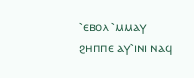⳿ⲉⲃⲟⲗ ⳿ⲙⲙⲁⲩ ϩⲏⲡⲡⲉ ⲁⲩ⳿ⲓⲛⲓ ⲛⲁϥ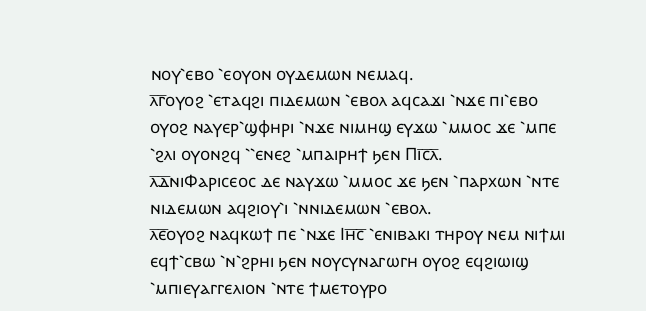ⲛⲟⲩ⳿ⲉⲃⲟ ⳿ⲉⲟⲩⲟⲛ ⲟⲩⲇⲉⲙⲱⲛ ⲛⲉⲙⲁϥ.
ⲗ̅ⲅ̅ⲟⲩⲟϩ ⳿ⲉⲧⲁϥϩⲓ ⲡⲓⲇⲉⲙⲱⲛ ⳿ⲉⲃⲟⲗ ⲁϥⲥⲁϫⲓ ⳿ⲛϫⲉ ⲡⲓ⳿ⲉⲃⲟ ⲟⲩⲟϩ ⲛⲁⲩⲉⲣ⳿ϣⲫⲏⲣⲓ ⳿ⲛϫⲉ ⲛⲓⲙⲏϣ ⲉⲩϫⲱ ⳿ⲙⲙⲟⲥ ϫⲉ ⳿ⲙⲡⲉ ⳿ϩⲗⲓ ⲟⲩⲟⲛϩϥ ⳿⳿ⲉⲛⲉϩ ⳿ⲙⲡⲁⲓⲣⲏϯ ϧⲉⲛ Ⲡⲓ̅ⲥ̅ⲗ̅.
ⲗ̅ⲇ̅ⲛⲓⲪⲁⲣⲓⲥⲉⲟⲥ ⲇⲉ ⲛⲁⲩϫⲱ ⳿ⲙⲙⲟⲥ ϫⲉ ϧⲉⲛ ⳿ⲡⲁⲣⲭⲱⲛ ⳿ⲛⲧⲉ ⲛⲓⲇⲉⲙⲱⲛ ⲁϥϩⲓⲟⲩ⳿ⲓ ⳿ⲛⲛⲓⲇⲉⲙⲱⲛ ⳿ⲉⲃⲟⲗ.
ⲗ̅ⲉ̅ⲟⲩⲟϩ ⲛⲁϥⲕⲱϯ ⲡⲉ ⳿ⲛϫⲉ Ⲓⲏ̅ⲥ̅ ⳿ⲉⲛⲓⲃⲁⲕⲓ ⲧⲏⲣⲟⲩ ⲛⲉⲙ ⲛⲓϯⲙⲓ ⲉϥϯ⳿ⲥⲃⲱ ⳿ⲛ⳿ϩⲣⲏⲓ ϧⲉⲛ ⲛⲟⲩⲥⲩⲛⲁⲅⲱⲅⲏ ⲟⲩⲟϩ ⲉϥϩⲓⲱⲓϣ ⳿ⲙⲡⲓⲉⲩⲁⲅⲅⲉⲗⲓⲟⲛ ⳿ⲛⲧⲉ ϯⲙⲉⲧⲟⲩⲣⲟ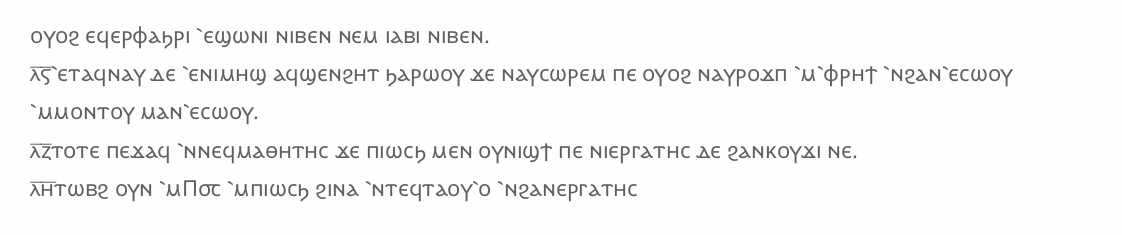ⲟⲩⲟϩ ⲉϥⲉⲣⲫⲁϧⲣⲓ ⳿ⲉϣⲱⲛⲓ ⲛⲓⲃⲉⲛ ⲛⲉⲙ ⲓⲁⲃⲓ ⲛⲓⲃⲉⲛ.
ⲗ̅ⲋ̅⳿ⲉⲧⲁϥⲛⲁⲩ ⲇⲉ ⳿ⲉⲛⲓⲙⲏϣ ⲁϥϣⲉⲛϩⲏⲧ ϧⲁⲣⲱⲟⲩ ϫⲉ ⲛⲁⲩⲥⲱⲣⲉⲙ ⲡⲉ ⲟⲩⲟϩ ⲛⲁⲩⲣⲟϫⲡ ⳿ⲙ⳿ⲫⲣⲏϯ ⳿ⲛϩⲁⲛ⳿ⲉⲥⲱⲟⲩ ⳿ⲙⲙⲟⲛⲧⲟⲩ ⲙⲁⲛ⳿ⲉⲥⲱⲟⲩ.
ⲗ̅ⲍ̅ⲧⲟⲧⲉ ⲡⲉϫⲁϥ ⳿ⲛⲛⲉϥⲙⲁⲑⲏⲧⲏⲥ ϫⲉ ⲡⲓⲱⲥϧ ⲙⲉⲛ ⲟⲩⲛⲓϣϯ ⲡⲉ ⲛⲓⲉⲣⲅⲁⲧⲏⲥ ⲇⲉ ϩⲁⲛⲕⲟⲩϫⲓ ⲛⲉ.
ⲗ̅ⲏ̅ⲧⲱⲃϩ ⲟⲩⲛ ⳿ⲙⲠ⳪ ⳿ⲙⲡⲓⲱⲥϧ ϩⲓⲛⲁ ⳿ⲛⲧⲉϥⲧⲁⲟⲩ⳿ⲟ ⳿ⲛϩⲁⲛⲉⲣⲅⲁⲧⲏⲥ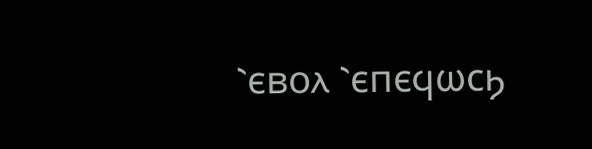⳿ⲉⲃⲟⲗ ⳿ⲉⲡⲉϥⲱⲥϧ